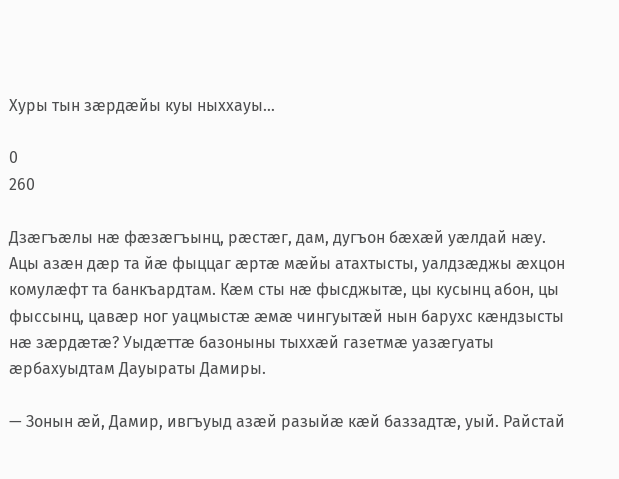Хуры тын зæрдæйы куы ныххауы…

0
260

Дзæгъæлы нæ фæзæгъынц, рæстæг, дам, дугъон бæхæй уæлдай нæу. Ацы азæн дæр та йæ фыццаг æртæ мæйы атахтысты, уалдзæджы æхцон комулæфт та банкъардтам. Кæм сты нæ фысджытæ, цы кусынц абон, цы фыссынц, цавæр ног уацмыстæ æмæ чингуытæй нын барухс кæндзысты нæ зæрдæтæ? Уыдæттæ базоныны тыххæй газетмæ уазæгуаты æрбахуыдтам Дауыраты Дамиры.

— Зонын æй, Дамир, ивгъуыд азæй разыйæ кæй баззадтæ, уый. Райстай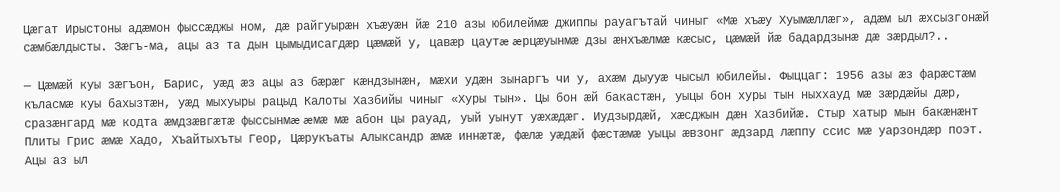Цæгат Ирыстоны адæмон фыссæджы ном, дæ райгуырæн хъæуæн йæ 210 азы юбилеймæ джиппы рауагътай чиныг «Мæ хъæу Хуымæллæг», адæм ыл æхсызгонæй сæмбæлдысты. Зæгъ-ма, ацы аз та дын цымыдисагдæр цæмæй у, цавæр цаутæ æрцæуынмæ дзы æнхъæлмæ кæсыс, цæмæй йæ бадардзынæ дæ зæрдыл?..

— Цæмæй куы зæгъон, Барис, уæд æз ацы аз бæрæг кæндзынæн, мæхи удæн зынаргъ чи у, ахæм дыууæ чысыл юбилейы. Фыццаг: 1956 азы æз фарæстæм къласмæ куы бахызтæн, уæд мыхуыры рацыд Калоты Хазбийы чиныг «Хуры тын». Цы бон æй бакастæн, уыцы бон хуры тын ныххауд мæ зæрдæйы дæр, сразæнгард мæ кодта æмдзæвгæтæ фыссынмæ æмæ мæ абон цы рауад, уый уынут уæхæдæг. Иудзырдæй, хæсджын дæн Хазбийæ. Стыр хатыр мын бакæнæнт Плиты Грис æмæ Хадо, Хъайтыхъты Геор, Цæрукъаты Алыксандр æмæ иннæтæ, фæлæ уæдæй фæстæмæ уыцы æвзонг æдзард лæппу ссис мæ уарзондæр поэт. Ацы аз ыл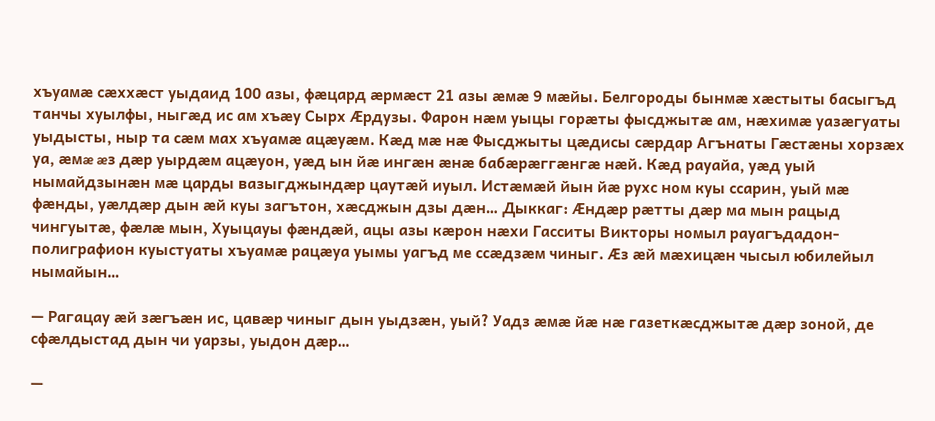хъуамæ сæххæст уыдаид 100 азы, фæцард æрмæст 21 азы æмæ 9 мæйы. Белгороды бынмæ хæстыты басыгъд танчы хуылфы, ныгæд ис ам хъæу Сырх Æрдузы. Фарон нæм уыцы горæты фысджытæ ам, нæхимæ уазæгуаты уыдысты, ныр та сæм мах хъуамæ ацæуæм. Кæд мæ нæ Фысджыты цæдисы сæрдар Агънаты Гæстæны хорзæх уа, æмæ æз дæр уырдæм ацæуон, уæд ын йæ ингæн æнæ бабæрæггæнгæ нæй. Кæд рауайа, уæд уый нымайдзынæн мæ царды вазыгджындæр цаутæй иуыл. Истæмæй йын йæ рухс ном куы ссарин, уый мæ фæнды, уæлдæр дын æй куы загътон, хæсджын дзы дæн… Дыккаг: Æндæр рæтты дæр ма мын рацыд чингуытæ, фæлæ мын, Хуыцауы фæндæй, ацы азы кæрон нæхи Гасситы Викторы номыл рауагъдадон-полиграфион куыстуаты хъуамæ рацæуа уымы уагъд ме ссæдзæм чиныг. Æз æй мæхицæн чысыл юбилейыл нымайын…

— Рагацау æй зæгъæн ис, цавæр чиныг дын уыдзæн, уый? Уадз æмæ йæ нæ газеткæсджытæ дæр зоной, де сфæлдыстад дын чи уарзы, уыдон дæр…

—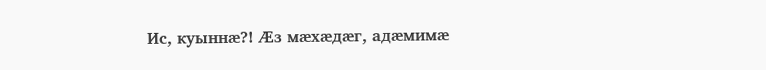Ис, куыннæ?! Æз мæхæдæг, адæмимæ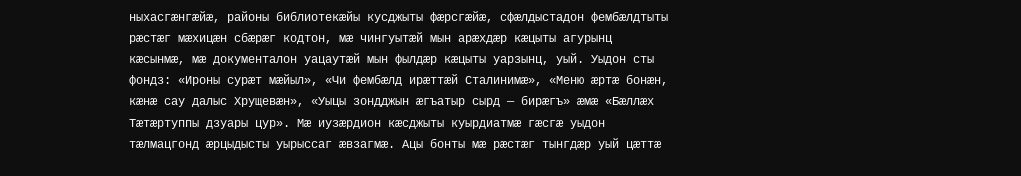ныхасгæнгæйæ, районы библиотекæйы кусджыты фæрсгæйæ, сфæлдыстадон фембæлдтыты рæстæг мæхицæн сбæрæг кодтон, мæ чингуытæй мын арæхдæр кæцыты агурынц кæсынмæ, мæ документалон уацаутæй мын фылдæр кæцыты уарзынц, уый. Уыдон сты фондз: «Ироны сурæт мæйыл», «Чи фембæлд ирæттæй Сталинимæ», «Меню æртæ бонæн, кæнæ сау далыс Хрущевæн», «Уыцы зондджын æгъатыр сырд — бирæгъ» æмæ «Бæллæх Тæтæртуппы дзуары цур». Мæ иузæрдион кæсджыты куырдиатмæ гæсгæ уыдон тæлмацгонд æрцыдысты уырыссаг æвзагмæ. Ацы бонты мæ рæстæг тынгдæр уый цæттæ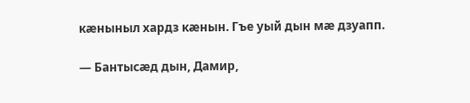кæныныл хардз кæнын. Гъе уый дын мæ дзуапп.

— Бантысæд дын, Дамир,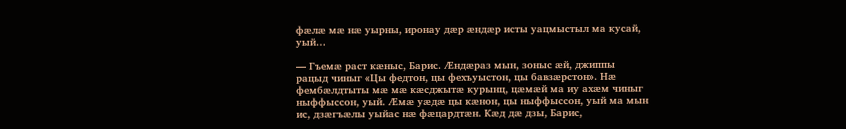фæлæ мæ нæ уырны, иронау дæр æндæр исты уацмыстыл ма кусай, уый…

— Гъемæ раст кæныс, Барис. Æндæраз мын, зоныс æй, джиппы рацыд чиныг «Цы федтон, цы фехъуыстон, цы бавзæрстон». Нæ фембæлдтыты мæ мæ кæсджытæ курынц, цæмæй ма иу ахæм чиныг ныффыссон, уый. Æмæ уæдæ цы кæнон, цы ныффыссон, уый ма мын ис, дзæгъæлы уыйас нæ фæцардтæн. Кæд дæ дзы, Барис,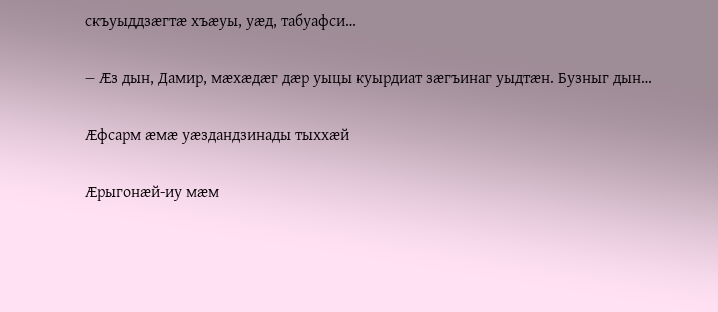скъуыддзæгтæ хъæуы, уæд, табуафси…

— Æз дын, Дамир, мæхæдæг дæр уыцы куырдиат зæгъинаг уыдтæн. Бузныг дын…

Æфсарм æмæ уæздандзинады тыххæй

Æрыгонæй-иу мæм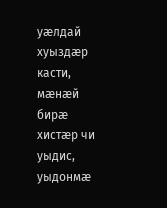уæлдай хуыздæр касти, мæнæй бирæ хистæр чи уыдис, уыдонмæ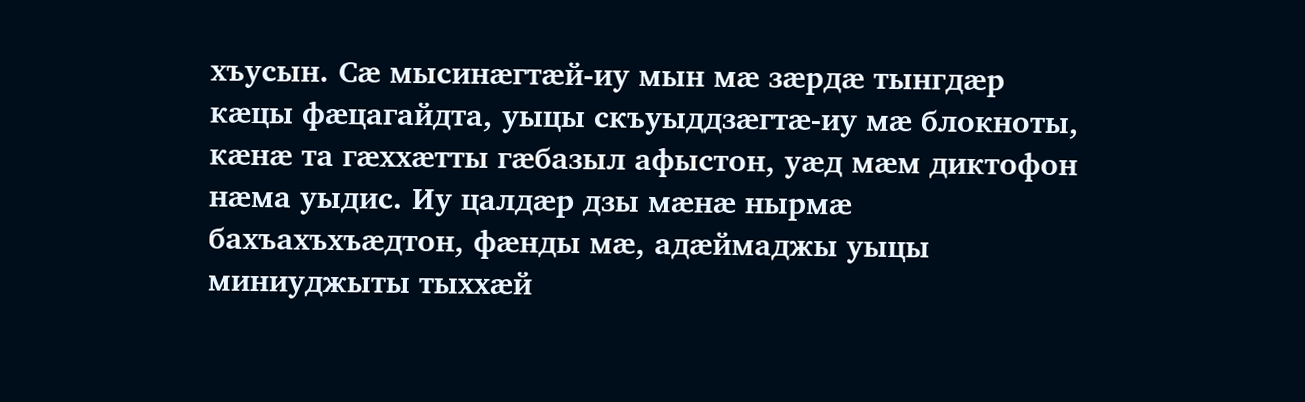хъусын. Сæ мысинæгтæй-иу мын мæ зæрдæ тынгдæр кæцы фæцагайдта, уыцы скъуыддзæгтæ-иу мæ блокноты, кæнæ та гæххæтты гæбазыл афыстон, уæд мæм диктофон нæма уыдис. Иу цалдæр дзы мæнæ нырмæ бахъахъхъæдтон, фæнды мæ, адæймаджы уыцы миниуджыты тыххæй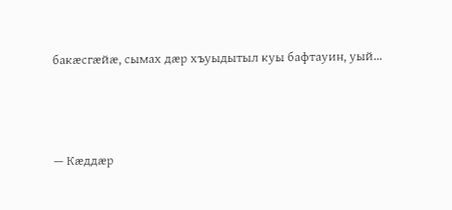бакæсгæйæ, сымах дæр хъуыдытыл куы бафтауин, уый…



— Кæддæр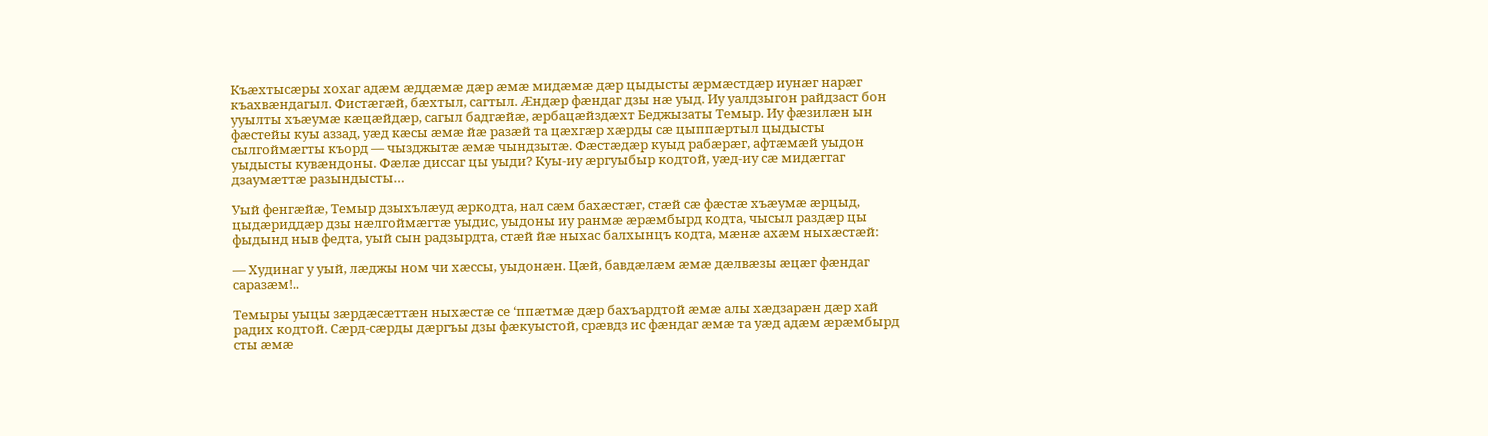Къæхтысæры хохаг адæм æддæмæ дæр æмæ мидæмæ дæр цыдысты æрмæстдæр иунæг нарæг къахвæндагыл. Фистæгæй, бæхтыл, сагтыл. Æндæр фæндаг дзы нæ уыд. Иу уалдзыгон райдзаст бон ууылты хъæумæ кæцæйдæр, сагыл бадгæйæ, æрбацæйздæхт Беджызаты Темыр. Иу фæзилæн ын фæстейы куы аззад, уæд кæсы æмæ йæ разæй та цæхгæр хæрды сæ цыппæртыл цыдысты сылгоймæгты къорд — чызджытæ æмæ чындзытæ. Фæстæдæр куыд рабæрæг, афтæмæй уыдон уыдысты кувæндоны. Фæлæ диссаг цы уыди? Куы-иу æргуыбыр кодтой, уæд-иу сæ мидæггаг дзаумæттæ разындысты…

Уый фенгæйæ, Темыр дзыхълæуд æркодта, нал сæм бахæстæг, стæй сæ фæстæ хъæумæ æрцыд, цыдæриддæр дзы нæлгоймæгтæ уыдис, уыдоны иу ранмæ æрæмбырд кодта, чысыл раздæр цы фыдынд ныв федта, уый сын радзырдта, стæй йæ ныхас балхынцъ кодта, мæнæ ахæм ныхæстæй:

— Худинаг у уый, лæджы ном чи хæссы, уыдонæн. Цæй, бавдæлæм æмæ дæлвæзы æцæг фæндаг саразæм!..

Темыры уыцы зæрдæсæттæн ныхæстæ се ‘ппæтмæ дæр бахъардтой æмæ алы хæдзарæн дæр хай радих кодтой. Сæрд-сæрды дæргъы дзы фæкуыстой, срæвдз ис фæндаг æмæ та уæд адæм æрæмбырд сты æмæ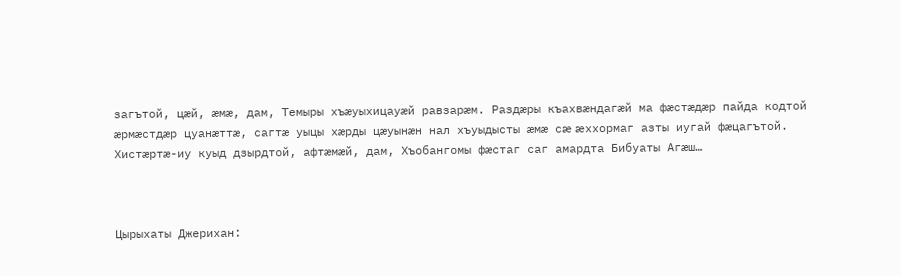загътой, цæй, æмæ, дам, Темыры хъæуыхицауæй равзарæм. Раздæры къахвæндагæй ма фæстæдæр пайда кодтой æрмæстдæр цуанæттæ, сагтæ уыцы хæрды цæуынæн нал хъуыдысты æмæ сæ æххормаг азты иугай фæцагътой. Хистæртæ-иу куыд дзырдтой, афтæмæй, дам, Хъобангомы фæстаг саг амардта Бибуаты Агæш…



Цырыхаты Джерихан: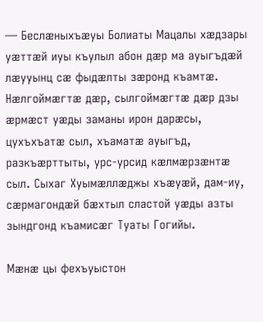— Беслæныхъæуы Болиаты Мацалы хæдзары уæттæй иуы къулыл абон дæр ма ауыгъдæй лæууынц сæ фыдæлты зæронд къамтæ. Нæлгоймæгтæ дæр, сылгоймæгтæ дæр дзы æрмæст уæды заманы ирон дарæсы, цухъхъатæ сыл, хъаматæ ауыгъд, разкъæрттыты, урс-урсид кæлмæрзæнтæ сыл. Сыхаг Хуымæллæджы хъæуæй, дам-иу, сæрмагондæй бæхтыл сластой уæды азты зындгонд къамисæг Туаты Гогийы.

Мæнæ цы фехъуыстон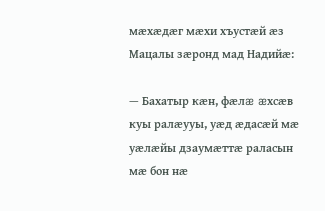мæхæдæг мæхи хъустæй æз Мацалы зæронд мад Надийæ:

— Бахатыр кæн, фæлæ æхсæв куы ралæууы, уæд æдасæй мæ уæлæйы дзаумæттæ раласын мæ бон нæ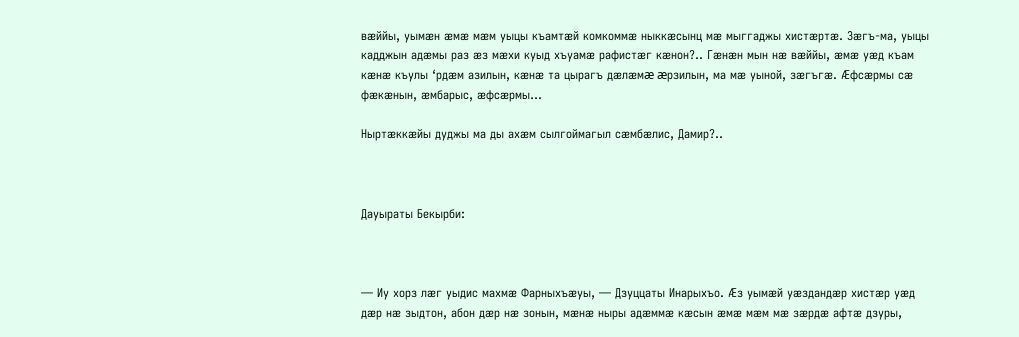вæййы, уымæн æмæ мæм уыцы къамтæй комкоммæ ныккæсынц мæ мыггаджы хистæртæ. Зæгъ-ма, уыцы кадджын адæмы раз æз мæхи куыд хъуамæ рафистæг кæнон?.. Гæнæн мын нæ вæййы, æмæ уæд къам кæнæ къулы ‘рдæм азилын, кæнæ та цырагъ дæлæмæ æрзилын, ма мæ уыной, зæгъгæ. Æфсæрмы сæ фæкæнын, æмбарыс, æфсæрмы…

Ныртæккæйы дуджы ма ды ахæм сылгоймагыл сæмбæлис, Дамир?..



Дауыраты Бекырби:



— Иу хорз лæг уыдис махмæ Фарныхъæуы, — Дзуццаты Инарыхъо. Æз уымæй уæздандæр хистæр уæд дæр нæ зыдтон, абон дæр нæ зонын, мæнæ ныры адæммæ кæсын æмæ мæм мæ зæрдæ афтæ дзуры,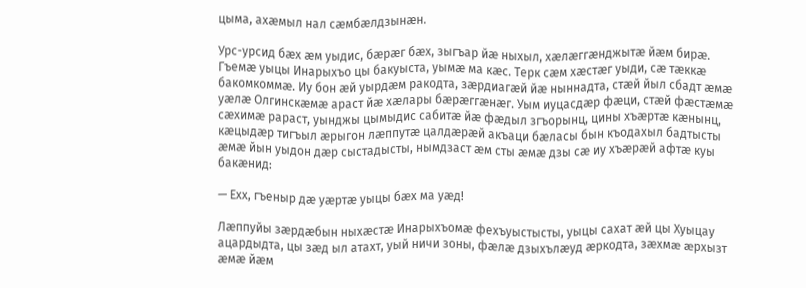цыма, ахæмыл нал сæмбæлдзынæн.

Урс-урсид бæх æм уыдис, бæрæг бæх, зыгъар йæ ныхыл, хæлæггæнджытæ йæм бирæ. Гъемæ уыцы Инарыхъо цы бакуыста, уымæ ма кæс. Терк сæм хæстæг уыди, сæ тæккæ бакомкоммæ. Иу бон æй уырдæм ракодта, зæрдиагæй йæ ныннадта, стæй йыл сбадт æмæ уæлæ Олгинскæмæ араст йæ хæлары бæрæггæнæг. Уым иуцасдæр фæци, стæй фæстæмæ сæхимæ рараст, уынджы цымыдис сабитæ йæ фæдыл згъорынц, цины хъæртæ кæнынц, кæцыдæр тигъыл æрыгон лæппутæ цалдæрæй акъаци бæласы бын къодахыл бадтысты æмæ йын уыдон дæр сыстадысты, нымдзаст æм сты æмæ дзы сæ иу хъæрæй афтæ куы бакæнид:

— Ехх, гъеныр дæ уæртæ уыцы бæх ма уæд!

Лæппуйы зæрдæбын ныхæстæ Инарыхъомæ фехъуыстысты, уыцы сахат æй цы Хуыцау ацардыдта, цы зæд ыл атахт, уый ничи зоны, фæлæ дзыхълæуд æркодта, зæхмæ æрхызт æмæ йæм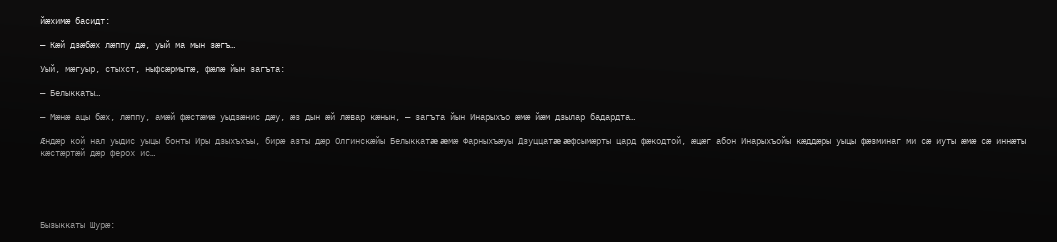йæхимæ басидт:

— Кæй дзæбæх лæппу дæ, уый ма мын зæгъ…

Уый, мæгуыр, стыхст, ныфсæрмытæ, фæлæ йын загъта:

— Белыккаты…

— Мæнæ ацы бæх, лæппу, амæй фæстæмæ уыдзæнис дæу, æз дын æй лæвар кæнын, — загъта йын Инарыхъо æмæ йæм дзылар бадардта…

Æндæр кой нал уыдис уыцы бонты Иры дзыхъхъы, бирæ азты дæр Олгинскæйы Белыккатæ æмæ Фарныхъæуы Дзуццатæ æфсымæрты цард фæкодтой, æцæг абон Инарыхъойы кæддæры уыцы фæзминаг ми сæ иуты æмæ сæ иннæты кæстæртæй дæр ферох ис…





Бызыккаты Шурæ: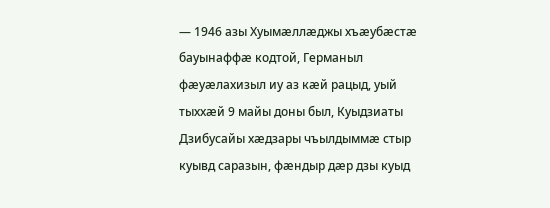— 1946 азы Хуымæллæджы хъæубæстæ бауынаффæ кодтой, Германыл фæуæлахизыл иу аз кæй рацыд, уый тыххæй 9 майы доны был, Куыдзиаты Дзибусайы хæдзары чъылдыммæ стыр куывд саразын, фæндыр дæр дзы куыд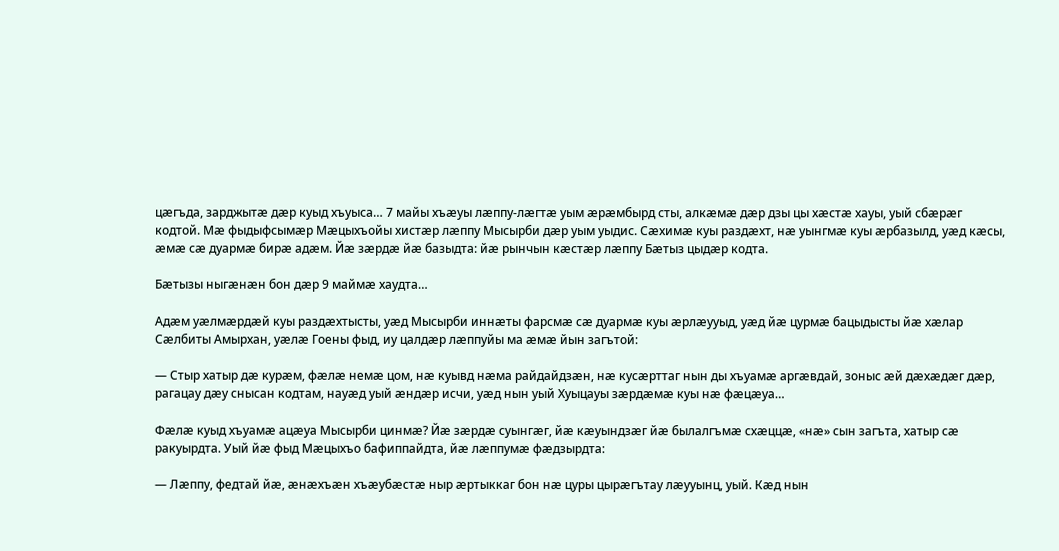цæгъда, зарджытæ дæр куыд хъуыса… 7 майы хъæуы лæппу-лæгтæ уым æрæмбырд сты, алкæмæ дæр дзы цы хæстæ хауы, уый сбæрæг кодтой. Мæ фыдыфсымæр Мæцыхъойы хистæр лæппу Мысырби дæр уым уыдис. Сæхимæ куы раздæхт, нæ уынгмæ куы æрбазылд, уæд кæсы, æмæ сæ дуармæ бирæ адæм. Йæ зæрдæ йæ базыдта: йæ рынчын кæстæр лæппу Бæтыз цыдæр кодта.

Бæтызы ныгæнæн бон дæр 9 маймæ хаудта…

Адæм уæлмæрдæй куы раздæхтысты, уæд Мысырби иннæты фарсмæ сæ дуармæ куы æрлæууыд, уæд йæ цурмæ бацыдысты йæ хæлар Сæлбиты Амырхан, уæлæ Гоены фыд, иу цалдæр лæппуйы ма æмæ йын загътой:

— Стыр хатыр дæ курæм, фæлæ немæ цом, нæ куывд нæма райдайдзæн, нæ кусæрттаг нын ды хъуамæ аргæвдай, зоныс æй дæхæдæг дæр, рагацау дæу снысан кодтам, науæд уый æндæр исчи, уæд нын уый Хуыцауы зæрдæмæ куы нæ фæцæуа…

Фæлæ куыд хъуамæ ацæуа Мысырби цинмæ? Йæ зæрдæ суынгæг, йæ кæуындзæг йæ былалгъмæ схæццæ, «нæ» сын загъта, хатыр сæ ракуырдта. Уый йæ фыд Мæцыхъо бафиппайдта, йæ лæппумæ фæдзырдта:

— Лæппу, федтай йæ, æнæхъæн хъæубæстæ ныр æртыккаг бон нæ цуры цырæгътау лæууынц, уый. Кæд нын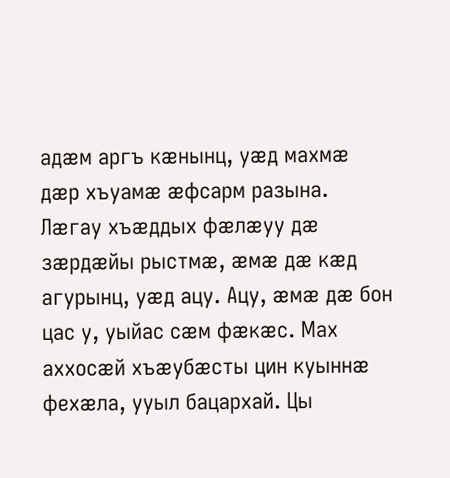адæм аргъ кæнынц, уæд махмæ дæр хъуамæ æфсарм разына. Лæгау хъæддых фæлæуу дæ зæрдæйы рыстмæ, æмæ дæ кæд агурынц, уæд ацу. Ацу, æмæ дæ бон цас у, уыйас сæм фæкæс. Мах аххосæй хъæубæсты цин куыннæ фехæла, ууыл бацархай. Цы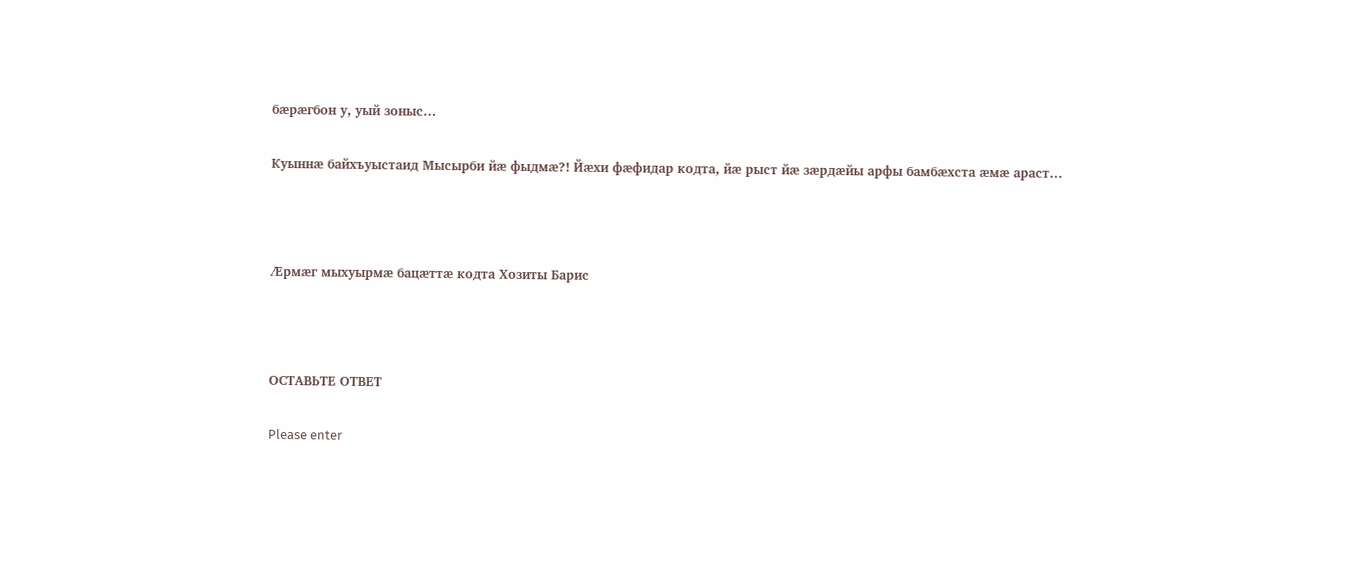бæрæгбон у, уый зоныс…

Куыннæ байхъуыстаид Мысырби йæ фыдмæ?! Йæхи фæфидар кодта, йæ рыст йæ зæрдæйы арфы бамбæхста æмæ араст…



Æрмæг мыхуырмæ бацæттæ кодта Хозиты Барис



ОСТАВЬТЕ ОТВЕТ

Please enter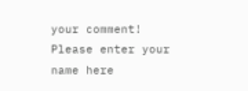your comment!
Please enter your name here